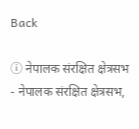Back

ⓘ नेपालक संरक्षित क्षेत्रसभ - नेपालक संरक्षित क्षेत्रसभ,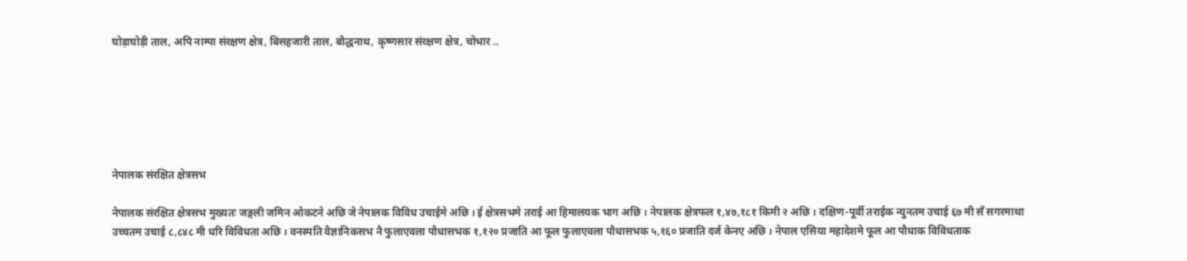घोड़ाघोड़ी ताल, अपि नाम्पा संरक्षण क्षेत्र, बिसहजारी ताल, बौद्धनाथ, कृष्णसार संरक्षण क्षेत्र, चोभार ..






नेपालक संरक्षित क्षेत्रसभ

नेपालक संरक्षित क्षेत्रसभ मुख्यतः जङ्गली जमिन ओकटने अछि जे नेपालक विविध उचाईमे अछि । ई क्षेत्रसभमे तराई आ हिमालयक भाग अछि । नेपालक क्षेत्रफल १,४७,१८१ किमी २ अछि । दक्षिण-पूर्वी तराईक न्युनतम उचाई ६७ मी सँ सगरमाथा उच्चतम उचाई ८,८४८ मी धरि विविधता अछि । वनस्पति वैज्ञानिकसभ नै फुलाएवला पौधासभक १,१२० प्रजाति आ फूल फुलाएवला पौधासभक ५,१६० प्रजाति दर्ज केनए अछि । नेपाल एसिया महादेशमे फूल आ पौधाक विविधताक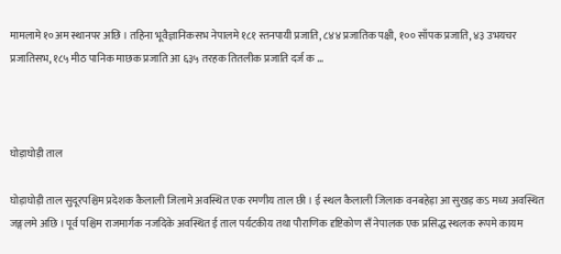मामलामे १०अम स्थानपर अछि । तहिना भूवैज्ञानिकसभ नेपालमे १८१ स्तनपायी प्रजाति, ८४४ प्रजातिक पक्षी, १०० साँपक प्रजाति, ४३ उभयचर प्रजातिसभ, १८५ मीठ पानिक माछक प्रजाति आ ६३५ तरहक तितलीक प्रजाति दर्ज क ...



घोड़ाघोड़ी ताल

घोड़ाघोड़ी ताल सुदूरपश्चिम प्रदेशक कैलाली जिलामे अवस्थित एक रमणीय ताल छी । ई स्थल कैलाली जिलाक वनबहेड़ा आ सुखड़ कऽ मध्य अवस्थित जङ्गलमे अछि । पूर्व पश्चिम राजमार्गक नजदिके अवस्थित ई ताल पर्यटकीय तथा पौराणिक दृष्टिकोण सँ नेपालक एक प्रसिद्ध स्थलक रूपमे कायम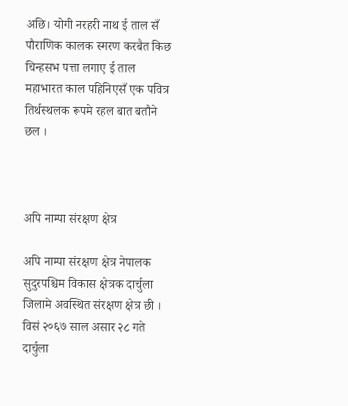अछि। योगी नरहरी नाथ ई ताल सँ पौराणिक कालक स्मरण करबैत किछ चिन्हसभ पत्ता लगाए ई ताल महाभारत काल पहिनिएसँ एक पवित्र तिर्थस्थलक रूपमे रहल बात बतौने छल ।



अपि नाम्पा संरक्षण क्षेत्र

अपि नाम्पा संरक्षण क्षेत्र नेपालक सुदुरपश्चिम विकास क्षेत्रक दार्चुला जिलामे अवस्थित संरक्षण क्षेत्र छी । विसं २०६७ साल असार २८ गते दार्चुला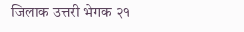जिलाक उत्तरी भेगक २१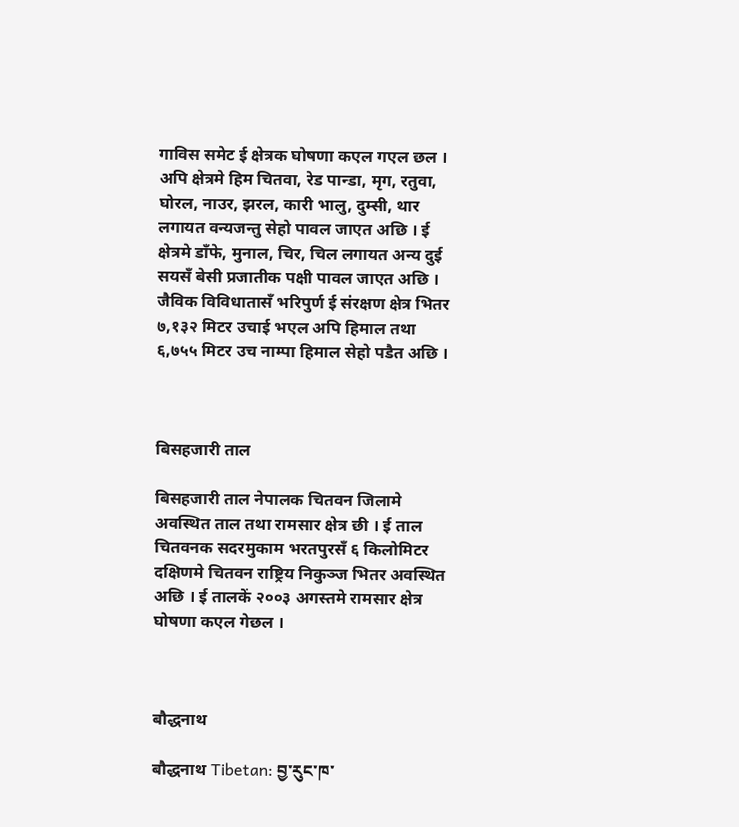गाविस समेट ई क्षेत्रक घोषणा कएल गएल छल । अपि क्षेत्रमे हिम चितवा, रेड पान्डा, मृग, रतुवा, घोरल, नाउर, झरल, कारी भालु, दुम्सी, थार लगायत वन्यजन्तु सेहो पावल जाएत अछि । ई क्षेत्रमे डाँफे, मुनाल, चिर, चिल लगायत अन्य दुई सयसँ बेसी प्रजातीक पक्षी पावल जाएत अछि । जैविक विविधातासँ भरिपुर्ण ई संरक्षण क्षेत्र भितर ७,१३२ मिटर उचाई भएल अपि हिमाल तथा ६,७५५ मिटर उच नाम्पा हिमाल सेहो पडैत अछि ।



बिसहजारी ताल

बिसहजारी ताल नेपालक चितवन जिलामे अवस्थित ताल तथा रामसार क्षेत्र छी । ई ताल चितवनक सदरमुकाम भरतपुरसँ ६ किलोमिटर दक्षिणमे चितवन राष्ट्रिय निकुञ्ज भितर अवस्थित अछि । ई तालकें २००३ अगस्तमे रामसार क्षेत्र घोषणा कएल गेछल ।



बौद्धनाथ

बौद्धनाथ Tibetan: བྱ་རུང་ཁ་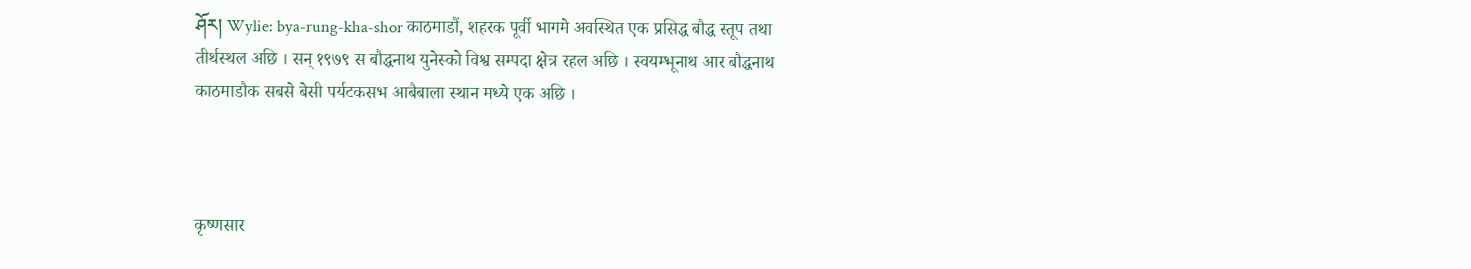ཤོར། Wylie: bya-rung-kha-shor काठमाडौं, शहरक पूर्वी भागमे अवस्थित एक प्रसिद्ध बौद्ध स्तूप तथा तीर्थस्थल अछि । सन् १९७९ स बौद्धनाथ युनेस्को विश्व सम्पदा क्षेत्र रहल अछि । स्वयम्भूनाथ आर बौद्धनाथ काठमाडौक सबसे बेसी पर्यटकसभ आबैबाला स्थान मध्ये एक अछि ।



कृष्णसार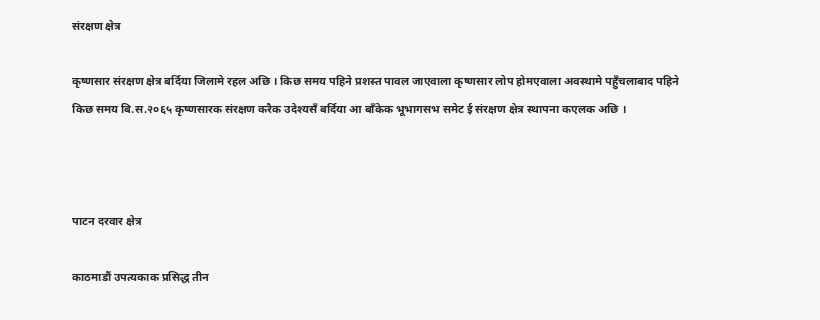संरक्षण क्षेत्र

कृष्णसार संरक्षण क्षेत्र बर्दिया जिलामे रहल अछि । किछ समय पहिने प्रशस्त पावल जाएवाला कृष्णसार लोप होमएवाला अवस्थामे पहुँचलाबाद पहिने किछ समय बि.स.२०६५ कृष्णसारक संरक्षण करैक उदेश्यसँ बर्दिया आ बाँकेक भूभागसभ समेट ई संरक्षण क्षेत्र स्थापना कएलक अछि ।



पाटन दरवार क्षेत्र

काठमाडौं उपत्यकाक प्रसिद्ध तीन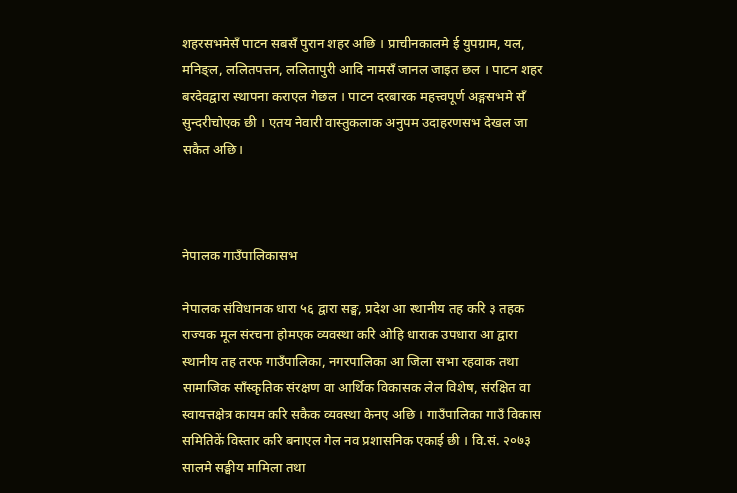शहरसभमेसँ पाटन सबसँ पुरान शहर अछि । प्राचीनकालमे ई युपग्राम, यल, मनिङ्ल, ललितपत्तन, ललितापुरी आदि नामसँ जानल जाइत छल । पाटन शहर बरदेवद्वारा स्थापना कराएल गेछल । पाटन दरबारक महत्त्वपूर्ण अङ्गसभमे सँ सुन्दरीचोएक छी । एतय नेवारी वास्तुकलाक अनुपम उदाहरणसभ देखल जा सकैत अछि।



नेपालक गाउँपालिकासभ

नेपालक संविधानक धारा ५६ द्वारा सङ्घ, प्रदेश आ स्थानीय तह करि ३ तहक राज्यक मूल संरचना होमएक व्यवस्था करि ओहि धाराक उपधारा आ द्वारा स्थानीय तह तरफ गाउँपालिका, नगरपालिका आ जिला सभा रहवाक तथा सामाजिक साँस्कृतिक संरक्षण वा आर्थिक विकासक लेल विशेष, संरक्षित वा स्वायत्तक्षेत्र कायम करि सकैक व्यवस्था केनए अछि । गाउँपालिका गाउँ विकास समितिकें विस्तार करि बनाएल गेल नव प्रशासनिक एकाई छी । वि.सं. २०७३ सालमे सङ्घीय मामिला तथा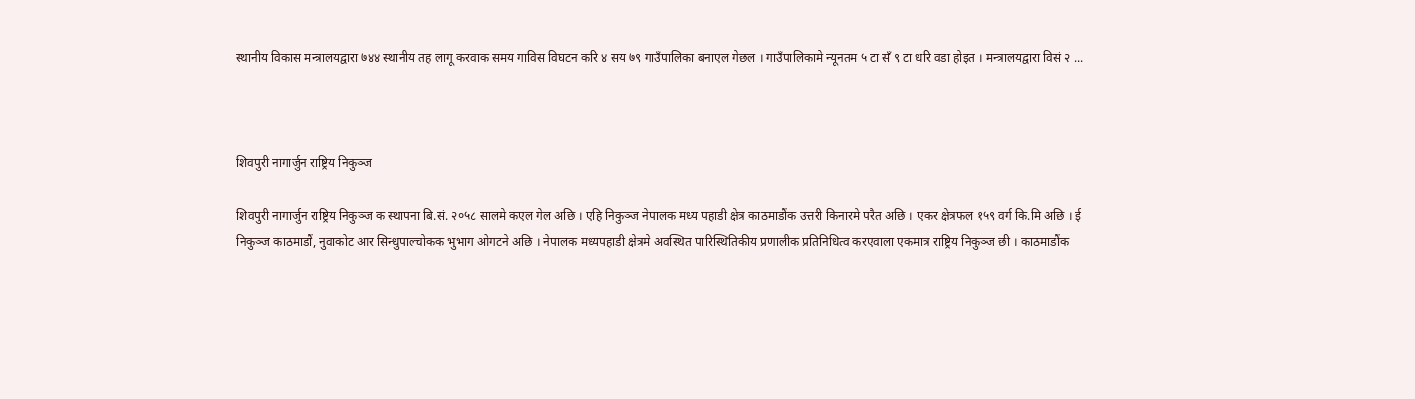स्थानीय विकास मन्त्रालयद्वारा ७४४ स्थानीय तह लागू करवाक समय गाविस विघटन करि ४ सय ७९ गाउँपालिका बनाएल गेछल । गाउँपालिकामे न्यूनतम ५ टा सँ ९ टा धरि वडा होइत । मन्त्रालयद्वारा विसं २ ...



शिवपुरी नागार्जुन राष्ट्रिय निकुञ्ज

शिवपुरी नागार्जुन राष्ट्रिय निकुञ्ज क स्थापना बि.सं. २०५८ सालमे कएल गेल अछि । एहि निकुञ्ज नेपालक मध्य पहाडी क्षेत्र काठमाडौंक उत्तरी किनारमे परैत अछि । एकर क्षेत्रफल १५९ वर्ग कि.मि अछि । ई निकुञ्ज काठमाडौं, नुवाकोट आर सिन्धुपाल्चोकक भुभाग ओगटने अछि । नेपालक मध्यपहाडी क्षेत्रमे अवस्थित पारिस्थितिकीय प्रणालीक प्रतिनिधित्व करएवाला एकमात्र राष्ट्रिय निकुञ्ज छी । काठमाडौंक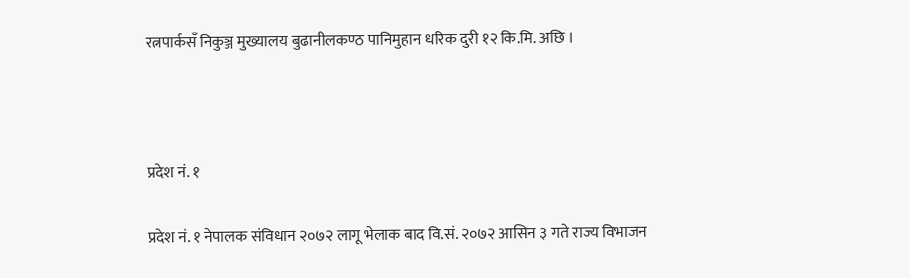रत्नपार्कसँ निकुञ्ज मुख्यालय बुढानीलकण्ठ पानिमुहान धरिक दुरी १२ कि.मि. अछि ।



प्रदेश नं. १

प्रदेश नं. १ नेपालक संविधान २०७२ लागू भेलाक बाद वि.सं. २०७२ आसिन ३ गते राज्य विभाजन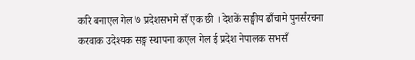करि बनाएल गेल ७ प्रदेशसभमे सँ एक छी । देशकें सङ्घीय ढाँचामे पुनर्संरचना करवाक उदेश्यक सङ्ग स्थापना कएल गेल ई प्रदेश नेपालक सभसँ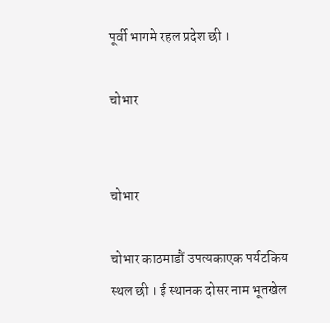पूर्वी भागमे रहल प्रदेश छी ।

चोभार


चोभार

चोभार काठमाडौं उपत्यकाएक पर्यटकिय स्थल छी । ई स्थानक दोसर नाम भूतखेल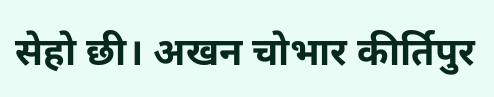सेहो छी। अखन चोभार कीर्तिपुर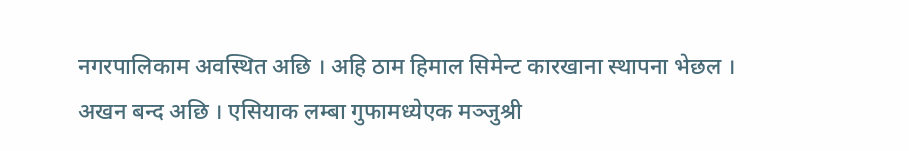नगरपालिकाम अवस्थित अछि । अहि ठाम हिमाल सिमेन्ट कारखाना स्थापना भेछल । अखन बन्द अछि । एसियाक लम्बा गुफामध्येएक मञ्जुश्री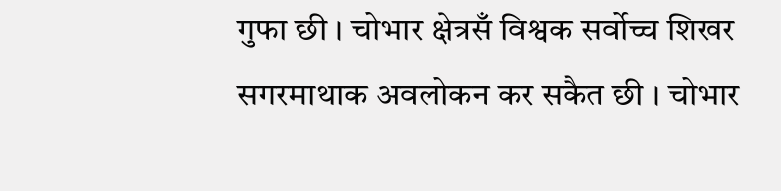गुफा छी । चोभार क्षेत्रसँ विश्वक सर्वोच्च शिखर सगरमाथाक अवलोकन कर सकैत छी । चोभार